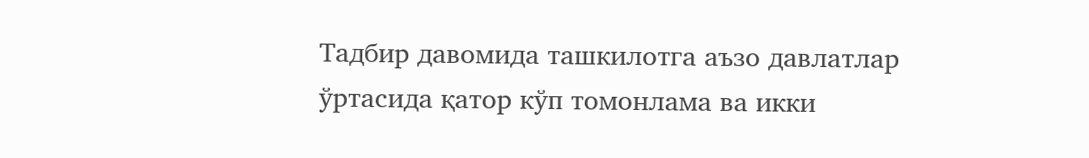Тадбир давомида ташкилотга аъзо давлатлар ўртасида қатор кўп томонлама ва икки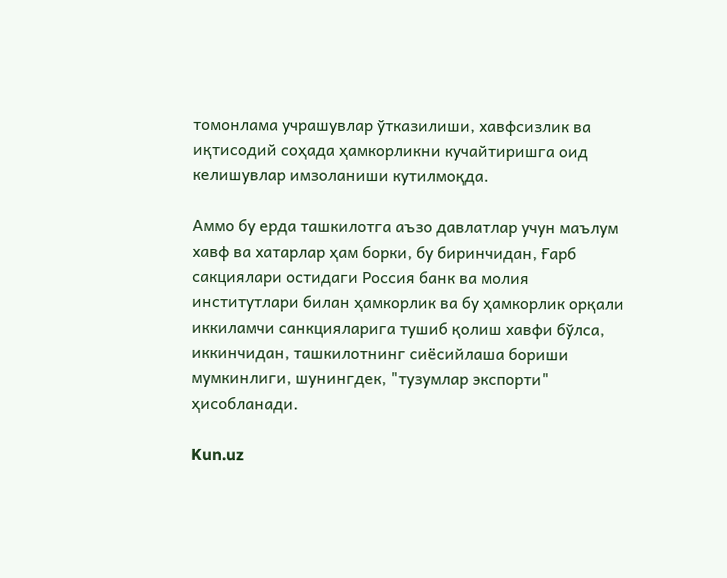томонлама учрашувлар ўтказилиши, хавфсизлик ва иқтисодий соҳада ҳамкорликни кучайтиришга оид келишувлар имзоланиши кутилмоқда.

Аммо бу ерда ташкилотга аъзо давлатлар учун маълум хавф ва хатарлар ҳам борки, бу биринчидан, Ғарб сакциялари остидаги Россия банк ва молия институтлари билан ҳамкорлик ва бу ҳамкорлик орқали иккиламчи санкцияларига тушиб қолиш хавфи бўлса, иккинчидан, ташкилотнинг сиёсийлаша бориши мумкинлиги, шунингдек, "тузумлар экспорти" ҳисобланади.

Kun.uz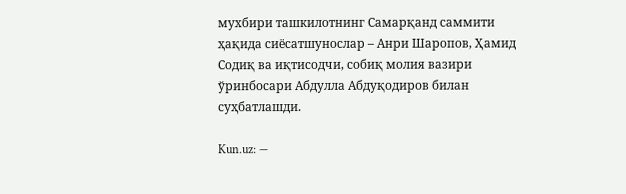мухбири ташкилотнинг Самарқанд саммити ҳақида сиёсатшунослар – Анри Шаропов, Ҳамид Содиқ ва иқтисодчи, собиқ молия вазири ўринбосари Абдулла Абдуқодиров билан суҳбатлашди.

Kun.uz: —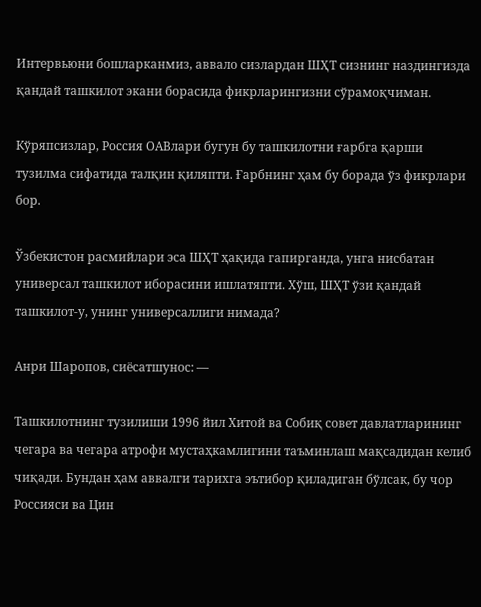Интервьюни бошларканмиз, аввало сизлардан ШҲТ сизнинг наздингизда қандай ташкилот экани борасида фикрларингизни сўрамоқчиман.

Кўряпсизлар, Россия ОАВлари бугун бу ташкилотни ғарбга қарши тузилма сифатида талқин қиляпти. Ғарбнинг ҳам бу борада ўз фикрлари бор.

Ўзбекистон расмийлари эса ШҲТ ҳақида гапирганда, унга нисбатан универсал ташкилот иборасини ишлатяпти. Хўш, ШҲТ ўзи қандай ташкилот-у, унинг универсаллиги нимада?

Анри Шаропов, сиёсатшунос: —

Ташкилотнинг тузилиши 1996 йил Хитой ва Собиқ совет давлатларининг чегара ва чегара атрофи мустаҳкамлигини таъминлаш мақсадидан келиб чиқади. Бундан ҳам аввалги тарихга эътибор қиладиган бўлсак, бу чор Россияси ва Цин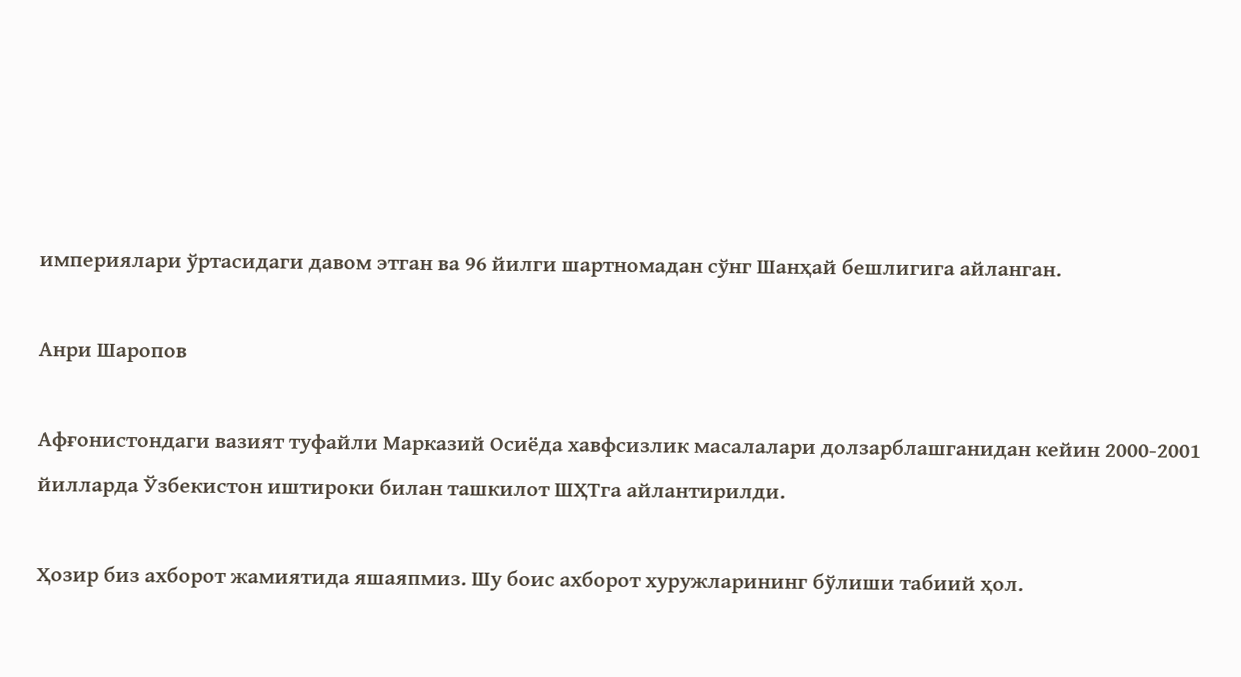империялари ўртасидаги давом этган ва 96 йилги шартномадан сўнг Шанҳай бешлигига айланган.

Анри Шаропов

Афғонистондаги вазият туфайли Марказий Осиёда хавфсизлик масалалари долзарблашганидан кейин 2000-2001 йилларда Ўзбекистон иштироки билан ташкилот ШҲТга айлантирилди.

Ҳозир биз ахборот жамиятида яшаяпмиз. Шу боис ахборот хуружларининг бўлиши табиий ҳол.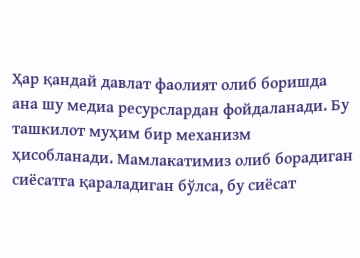Ҳар қандай давлат фаолият олиб боришда ана шу медиа ресурслардан фойдаланади. Бу ташкилот муҳим бир механизм ҳисобланади. Мамлакатимиз олиб борадиган сиёсатга қараладиган бўлса, бу сиёсат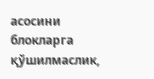асосини блокларга қўшилмаслик,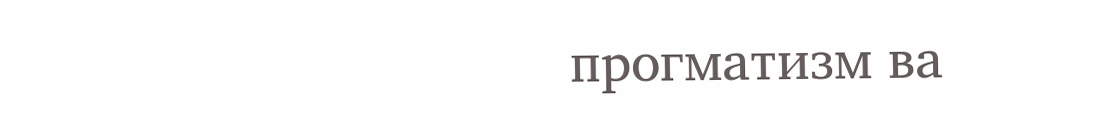прогматизм ва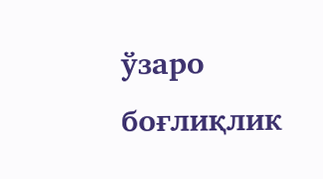ўзаро боғлиқлик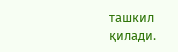ташкил қилади.